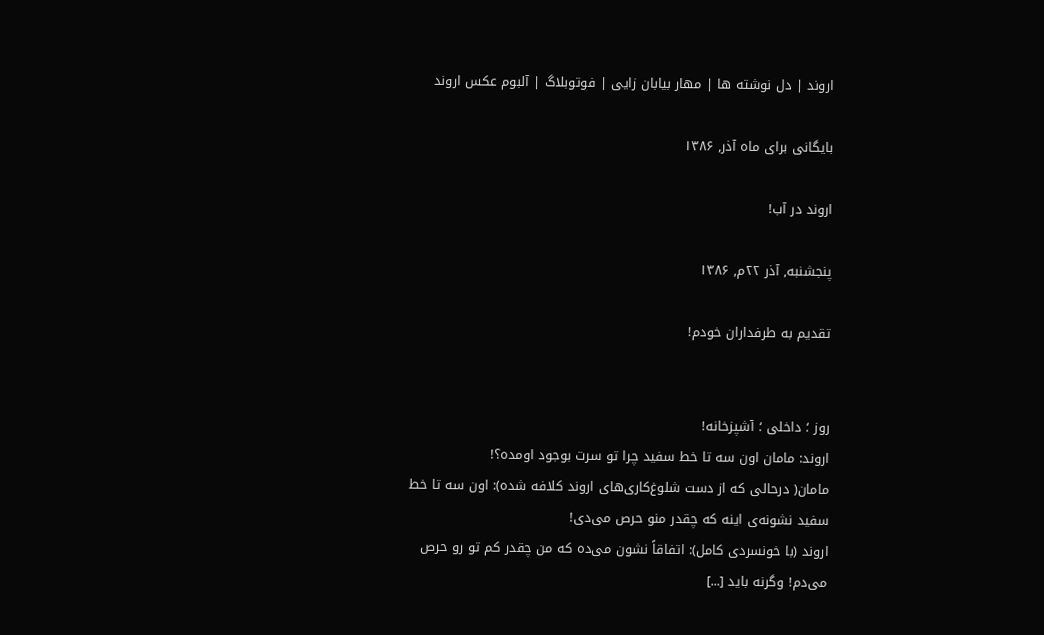اروند | دل نوشته ها | مهار بیابان زایی | فوتوبلاگ | آلبوم عکس اروند

بایگانی برای ماه آذر, ۱۳۸۶

اروند در آب!

پنجشنبه, آذر ۲۲م, ۱۳۸۶

تقدیم به طرفداران خودم!


روز ؛ داخلی ؛ آشپزخانه!
اروند: مامان اون سه تا خط سفید چرا تو سرت بوجود اومده؟!
مامان( درحالی که از دست شلوغ‌کاری‌های اروند کلافه شده): اون سه تا خط سفید نشونه‌ی اینه که چقدر منو حرص می‌دی!
اروند (با خونسردی کامل): اتفاقاً نشون می‌ده که من چقدر کم تو رو حرص می‌دم! وگرنه باید [...]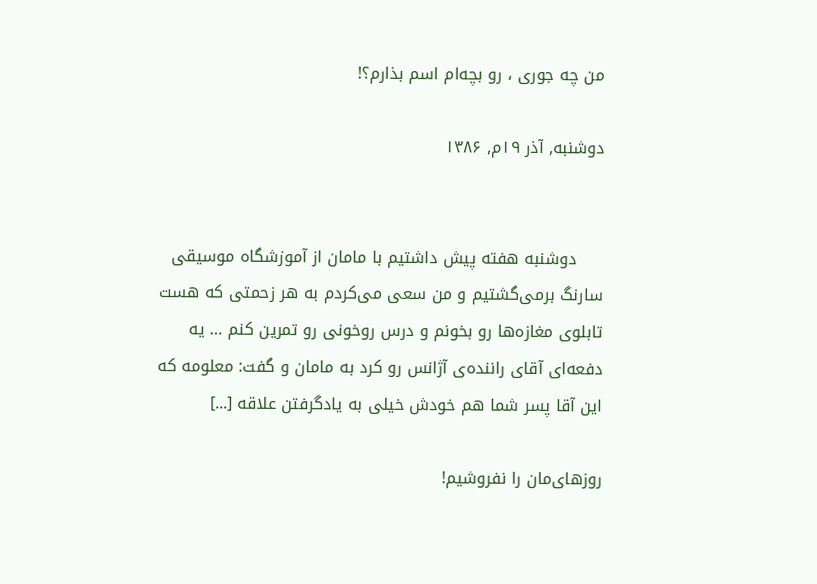من چه جوری ، رو بچه‌ام اسم بذارم؟!

دوشنبه, آذر ۱۹م, ۱۳۸۶


     دوشنبه هفته پیش داشتیم با مامان از آموزشگاه موسیقی سارنگ برمی‌گشتیم و من سعی می‌کردم به هر زحمتی که هست تابلوی مغازه‌ها رو بخونم و درس روخونی رو تمرین کنم … یه دفعه‌ای آقای راننده‌ی آژانس رو کرد به مامان و گفت: معلومه که این آقا پسر شما هم خودش خیلی به یادگرفتن علاقه [...]

روزهای‌مان را نفروشیم!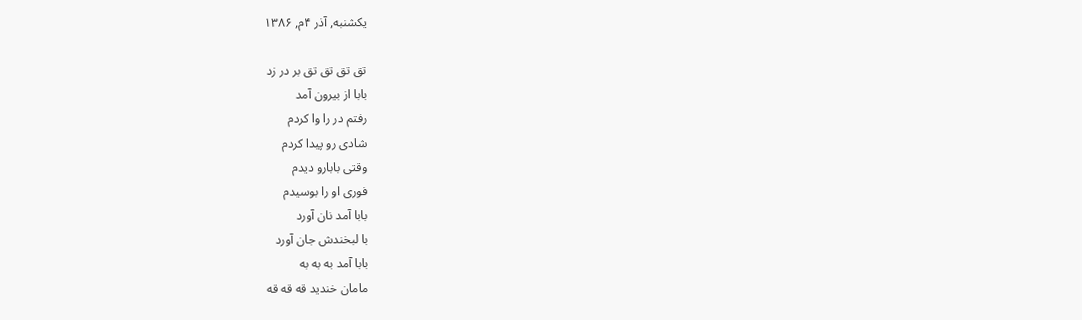یکشنبه, آذر ۴م, ۱۳۸۶

تق تق تق تق بر در زد
بابا از بیرون آمد
رفتم در را وا کردم
شادی رو پیدا کردم
وقتی بابارو دیدم
فوری او را بوسیدم
بابا آمد نان آورد
با لبخندش جان آورد
بابا آمد به به به
مامان خندید قه قه قه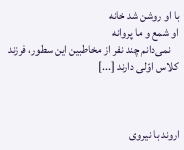با او روشن شد خانه
او شمع و ما پروانه
    نمی‌دانم چند نفر از مخاطبین این سطور، فرزند کلاس اوّلی دارند [...]



اروند با نیروی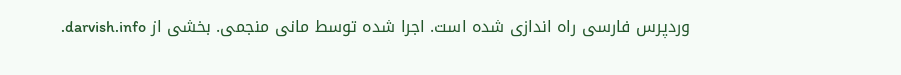وردپرس فارسی راه اندازی شده است. اجرا شده توسط مانی منجمی. بخشی از darvish.info.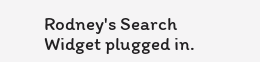Rodney's Search Widget plugged in.